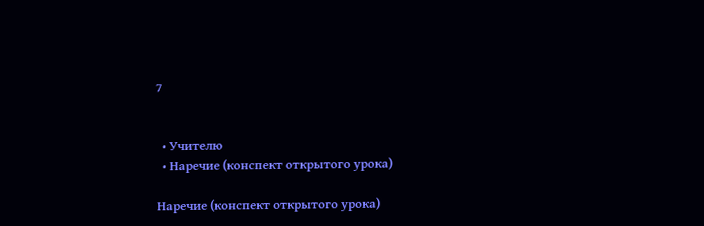7


  • Учителю
  • Наречие (конспект открытого урока)

Наречие (конспект открытого урока)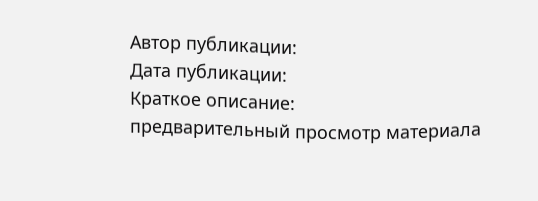Автор публикации:
Дата публикации:
Краткое описание:
предварительный просмотр материала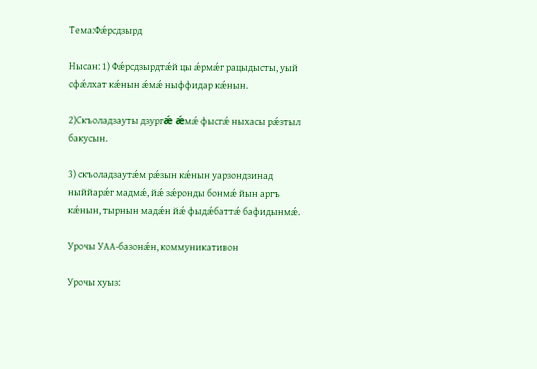Тема:Фǽрсдзырд

Нысан: 1) Фǽрсдзырдтǽй цы ǽрмǽг рацыдысты, уый сфǽлхат кǽнын ǽмǽ ныффидар кǽнын.

2)Скъоладзауты дзургǽ ǽмǽ фысгǽ ныхасы рǽзтыл бакусын.

3) скъоладзаутǽм рǽзын кǽнын уарзондзинад ныййарǽг мадмǽ, йǽ зǽронды бонмǽ йын аргъ кǽнын, тырнын мадǽн йǽ фыдǽбаттǽ бафидынмǽ.

Урочы УАА-базонǽн, коммуникативон

Урочы хуыз: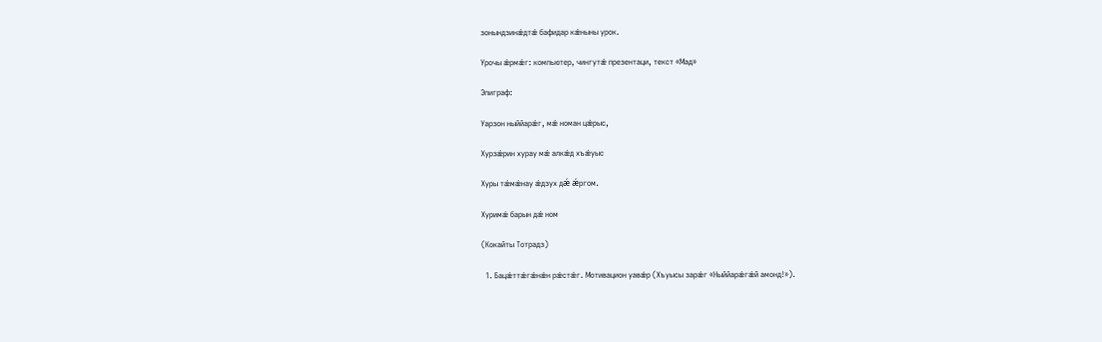зонындзинǽдтǽ бафидар кǽныны урок.

Урочы ǽрмǽг: компьютер, чингутǽ презентаци, текст «Мад»

Эпиграф:

Уарзон ныййарǽг, мǽ номан цǽрыс,

Хурзǽрин хурау мǽ алкǽд хъǽуыс

Хуры тǽмǽнау ǽдзух дǽ ǽргом.

Хуримǽ барын дǽ ном

(Кокайты Тотрадз)

  1. Бацǽттǽгǽнǽн рǽстǽг. Мотивацион уавǽр (Хъуысы зарǽг «Ныййарǽгǽй амонд!»).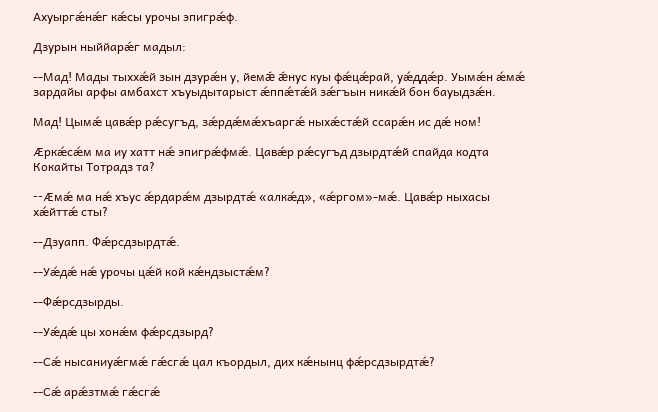Ахуыргǽнǽг кǽсы урочы эпигрǽф.

Дзурын ныййарǽг мадыл:

--Мад! Мады тыххǽй зын дзурǽн у, йемǽ ǽнус куы фǽцǽрай, уǽддǽр. Уымǽн ǽмǽ зардайы арфы амбахст хъуыдытарыст ǽппǽтǽй зǽгъын никǽй бон бауыдзǽн.

Мад! Цымǽ цавǽр рǽсугъд, зǽрдǽмǽхъаргǽ ныхǽстǽй ссарǽн ис дǽ ном!

Æркǽсǽм ма иу хатт нǽ эпигрǽфмǽ. Цавǽр рǽсугъд дзырдтǽй спайда кодта Кокайты Тотрадз та?

--Æмǽ ма нǽ хъус ǽрдарǽм дзырдтǽ «алкǽд», «ǽргом»-мǽ. Цавǽр ныхасы хǽйттǽ сты?

--Дзуапп. Фǽрсдзырдтǽ.

--Уǽдǽ нǽ урочы цǽй кой кǽндзыстǽм?

--Фǽрсдзырды.

--Уǽдǽ цы хонǽм фǽрсдзырд?

--Сǽ нысаниуǽгмǽ гǽсгǽ цал къордыл, дих кǽнынц фǽрсдзырдтǽ?

--Сǽ арǽзтмǽ гǽсгǽ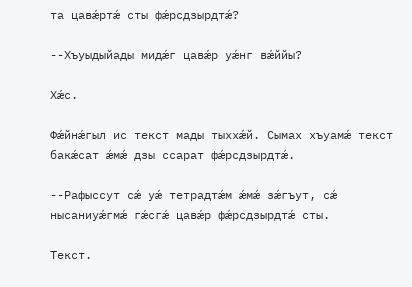та цавǽртǽ сты фǽрсдзырдтǽ?

--Хъуыдыйады мидǽг цавǽр уǽнг вǽййы?

Хǽс.

Фǽйнǽгыл ис текст мады тыххǽй. Сымах хъуамǽ текст бакǽсат ǽмǽ дзы ссарат фǽрсдзырдтǽ.

--Рафыссут сǽ уǽ тетрадтǽм ǽмǽ зǽгъут, сǽ нысаниуǽгмǽ гǽсгǽ цавǽр фǽрсдзырдтǽ сты.

Текст.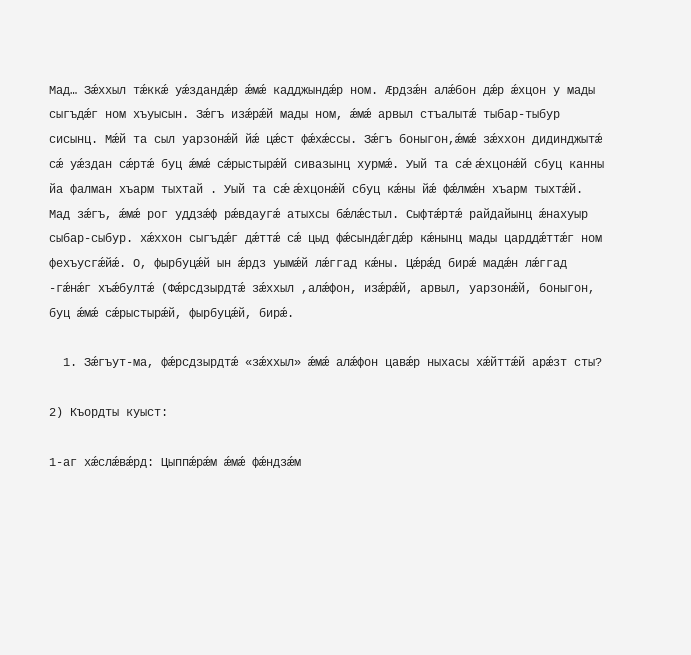Мад… Зǽххыл тǽккǽ уǽздандǽр ǽмǽ кадджындǽр ном. Æрдзǽн алǽбон дǽр ǽхцон у мады сыгъдǽг ном хъуысын. Зǽгъ изǽрǽй мады ном, ǽмǽ арвыл стъалытǽ тыбар-тыбур сисынц. Мǽй та сыл уарзонǽй йǽ цǽст фǽхǽссы. Зǽгъ боныгон,ǽмǽ зǽххон дидинджытǽ сǽ уǽздан сǽртǽ буц ǽмǽ сǽрыстырǽй сивазынц хурмǽ. Уый та сǽ ǽхцонǽй сбуц канны йа фалман хъарм тыхтай . Уый та сǽ ǽхцонǽй сбуц кǽны йǽ фǽлмǽн хъарм тыхтǽй. Мад зǽгъ, ǽмǽ рог уддзǽф рǽвдаугǽ атыхсы бǽлǽстыл. Сыфтǽртǽ райдайынц ǽнахуыр сыбар-сыбур. хǽххон сыгъдǽг дǽттǽ сǽ цыд фǽсындǽгдǽр кǽнынц мады царддǽттǽг ном фехъусгǽйǽ. О, фырбуцǽй ын ǽрдз уымǽй лǽггад кǽны. Цǽрǽд бирǽ мадǽн лǽггад -гǽнǽг хъǽбултǽ (Фǽрсдзырдтǽ зǽххыл ,алǽфон, изǽрǽй, арвыл, уарзонǽй, боныгон, буц ǽмǽ сǽрыстырǽй, фырбуцǽй, бирǽ.

  1. Зǽгъут-ма, фǽрсдзырдтǽ «зǽххыл» ǽмǽ алǽфон цавǽр ныхасы хǽйттǽй арǽзт сты?

2) Къордты куыст:

1-аг хǽслǽвǽрд: Цыппǽрǽм ǽмǽ фǽндзǽм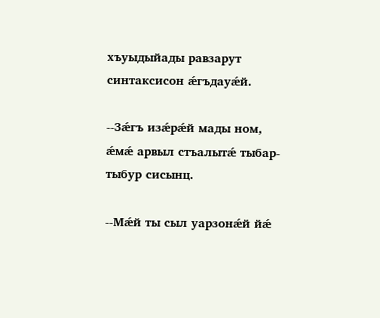хъуыдыйады равзарут синтаксисон ǽгъдауǽй.

--Зǽгъ изǽрǽй мады ном, ǽмǽ арвыл стъалытǽ тыбар-тыбур сисынц.

--Мǽй ты сыл уарзонǽй йǽ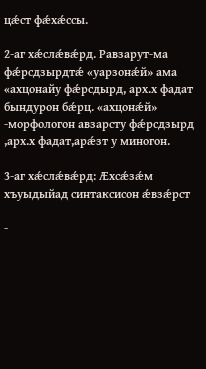цǽст фǽхǽссы.

2-аг хǽслǽвǽрд. Равзарут-ма фǽрсдзырдтǽ «уарзонǽй» ама «ахцонайу фǽрсдырд, арх.х фадат бындурон бǽрц. «ахцонǽй» -морфологон авзарсту фǽрсдзырд ,арх.х фадат,арǽзт у миногон.

3-аг хǽслǽвǽрд: Æхсǽзǽм хъуыдыйад синтаксисон ǽвзǽрст

-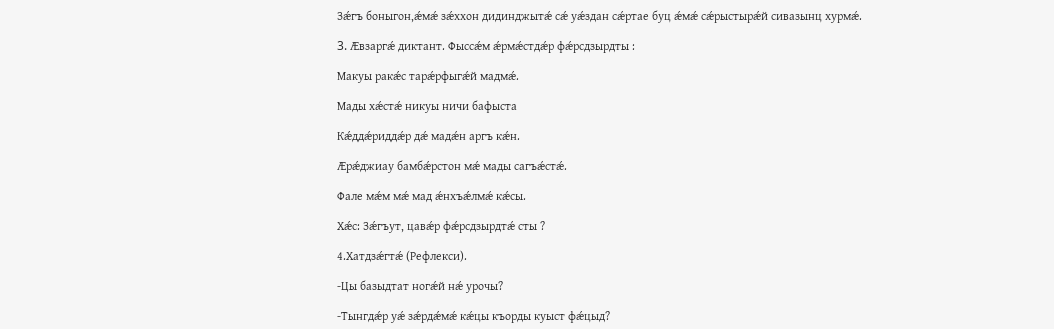Зǽгъ боныгон,ǽмǽ зǽххон дидинджытǽ сǽ уǽздан сǽртае буц ǽмǽ сǽрыстырǽй сивазынц хурмǽ.

3. Æвзаргǽ диктант. Фыссǽм ǽрмǽстдǽр фǽрсдзырдты :

Макуы ракǽс тарǽрфыгǽй мадмǽ.

Мады хǽстǽ никуы ничи бафыста

Кǽддǽриддǽр дǽ мадǽн аргъ кǽн.

Æрǽджиау бамбǽрстон мǽ мады сагъǽстǽ.

Фале мǽм мǽ мад ǽнхъǽлмǽ кǽсы.

Хǽс: Зǽгъут, цавǽр фǽрсдзырдтǽ сты ?

4.Хатдзǽгтǽ (Рефлекси).

-Цы базыдтат ногǽй нǽ урочы?

-Тынгдǽр уǽ зǽрдǽмǽ кǽцы къорды куыст фǽцыд?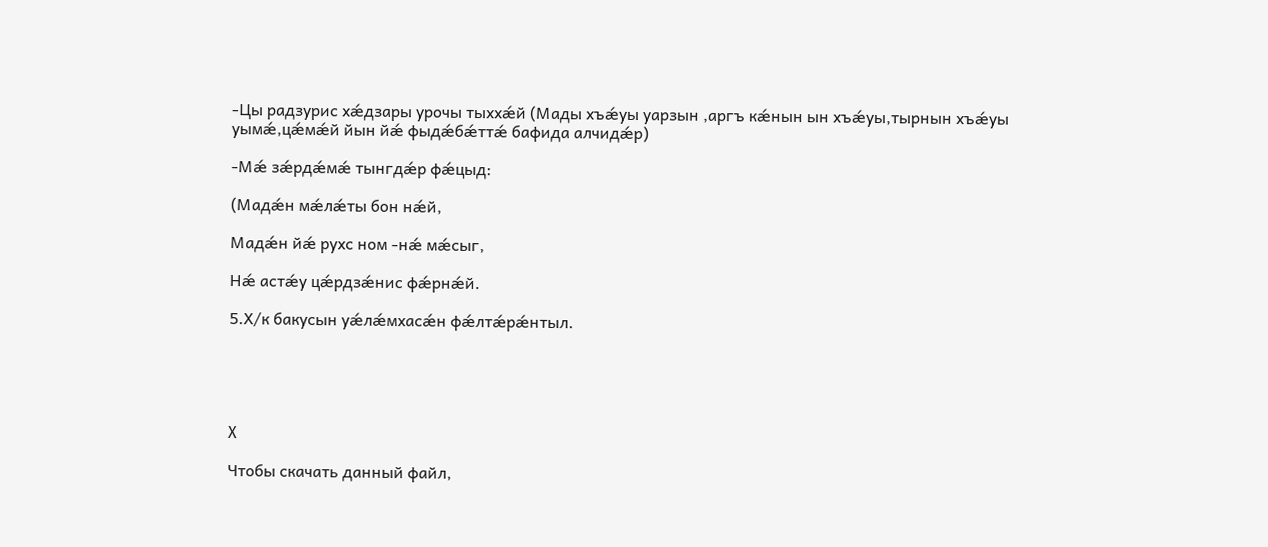-Цы радзурис хǽдзары урочы тыххǽй (Мады хъǽуы уарзын ,аргъ кǽнын ын хъǽуы,тырнын хъǽуы уымǽ,цǽмǽй йын йǽ фыдǽбǽттǽ бафида алчидǽр)

-Мǽ зǽрдǽмǽ тынгдǽр фǽцыд:

(Мадǽн мǽлǽты бон нǽй,

Мадǽн йǽ рухс ном -нǽ мǽсыг,

Нǽ астǽу цǽрдзǽнис фǽрнǽй.

5.Х/к бакусын уǽлǽмхасǽн фǽлтǽрǽнтыл.





X

Чтобы скачать данный файл,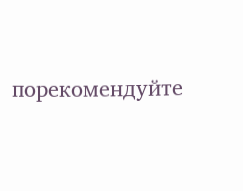порекомендуйте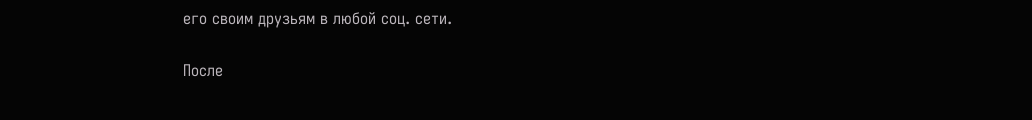его своим друзьям в любой соц. сети.

После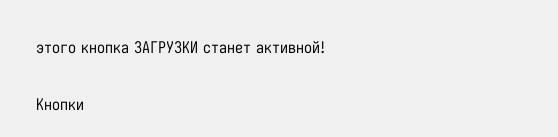этого кнопка ЗАГРУЗКИ станет активной!

Кнопки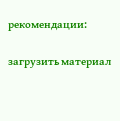рекомендации:

загрузить материал